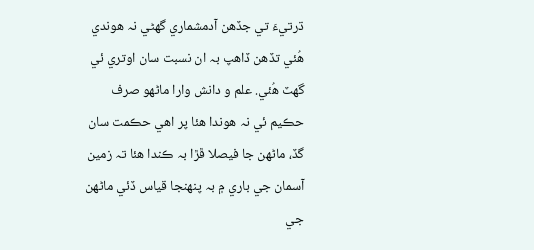ڌرتيءَ تي جڏھن آدمشماري گهڻي نہ ھوندي ھُئي تڏھن ڏاھپ بہ ان نسبت سان اوتري ئي گهٽ ھُئي. علم و دانش وارا ماڻهو صرف حڪيم ئي نہ ھوندا ھئا پر اھي حڪمت سان گڏ، ماڻهن جا فيصلا ڦڙا بہ ڪندا ھئا تہ زمين آسمان جي باري ۾ بہ پنھنجا قياس ڏئي ماڻهن جي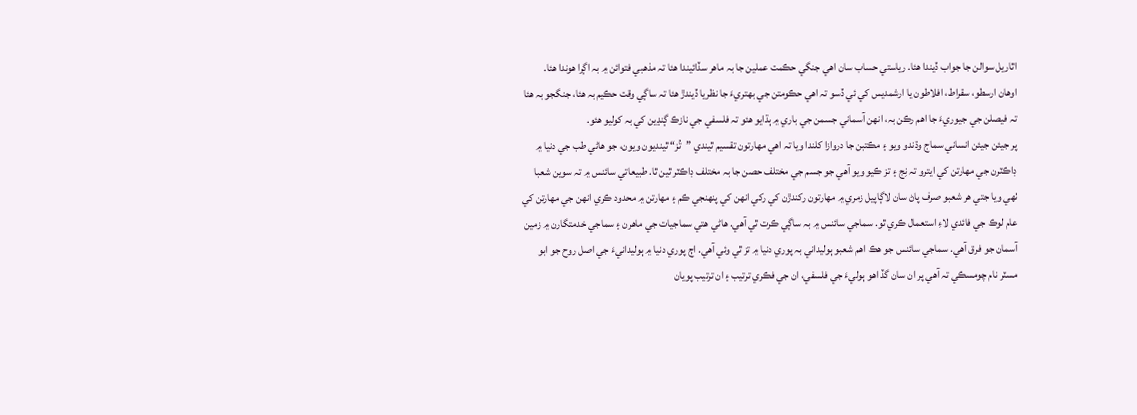اٿاريل سوالن جا جواب ڏيندا ھئا. رياستي حساب سان اھي جنگي حڪمت عملين جا بہ ماھر سڏائيندا ھئا تہ مذھبي فتوائن ۾ بہ اڳرا ھوندا ھئا.
اوھان ارسطو، سقراط، افلاطون يا ارشمديس کي ئي ڏسو تہ اھي حڪومتن جي بھتريءَ جا نظريا ڏيندڙ ھئا تہ ساڳي وقت حڪيم بہ ھئا، جنگجو بہ ھئا تہ فيصلن جي جيوريءَ جا اھم رڪن بہ، انهن آسماني جسمن جي باري ۾ ٻڌايو ھئو تہ فلسفي جي نازڪ ڳنڍين کي بہ کوليو ھئو.
پر جيئن جيئن انساني سماج وڌندو ويو ۽ مڪتبن جا دروازا کلندا ويا تہ اھي مھارتون تقسيم ٿيندي ”تُز“ ٿينديون ويون، جو ھاڻي طب جي دنيا ۾ ڊاڪٽرن جي مھارتن کي ايترو تہ نِج ۽ تز ڪيو ويو آھي جو جسم جي مختلف حصن جا بہ مختلف ڊاڪٽر ٿين ٿا. طبيعاتي سائنس ۾ تہ سوين شعبا ٺھي ويا جتي ھر شعبو صرف پاڻ سان لاڳاپيل زمري ۾ مھارتون رکندڙن کي رکي انهن کي پنھنجي ڪم ۽ مھارتن ۾ محدود ڪري انهن جي مھارتن کي عام لوڪ جي فائدي لاءِ استعمال ڪري ٿو. سماجي سائنس ۾ بہ ساڳي ڪرت ٿي آھي. ھاڻي ھتي سماجيات جي ماھرن ۽ سماجي خدمتگارن ۾ زمين آسمان جو فرق آھي. سماجي سائنس جو ھڪ اھم شعبو ٻوليداني بہ پوري دنيا ۾ تز ٿي وئي آھي. اڄ پوري دنيا ۾ ٻوليدانيءَ جي اصل روح جو ابو مسٽر نام چومسڪي تہ آھي پر ان سان گڏ اھو ٻوليءَ جي فلسفي، ان جي فڪري ترتيب ۽ ان ترتيب پويان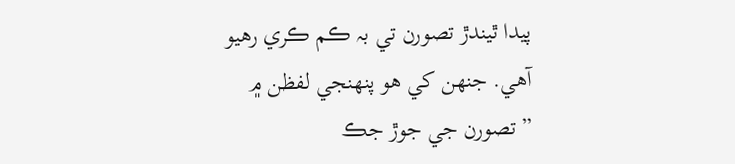پيدا ٿيندڙ تصورن تي بہ ڪم ڪري رهيو آھي. جنھن کي ھو پنھنجي لفظن ۾ ”تصورن جي جوڙ جڪ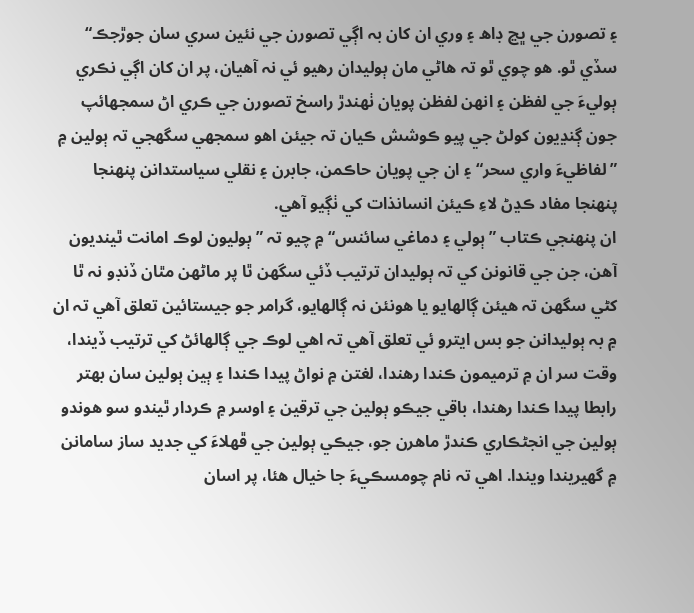۽ تصورن جي ڀڃ ڊاھ ۽ وري ان کان بہ اڳي تصورن جي نئين سري سان جوڙجڪ“ سڏي ٿو. ھو چوي ٿو تہ ھاڻي مان ٻوليدان رهيو ئي نہ آھيان، پر ان کان اڳي نڪري ٻوليءَ جي لفظن ۽ انهن لفظن پويان ٺھندڙ راسخ تصورن جي ڪري اڻ سمجهائپ جون ڳنڍيون کولڻ جي پيو ڪوشش ڪيان تہ جيئن اھو سمجهي سگهجي تہ ٻولين ۾ ”لفاظيءَ واري سحر“ ۽ ان جي پويان حاڪمن، جابرن ۽ نقلي سياستدانن پنھنجا پنھنجا مفاد ڪڍڻ لاءِ ڪيئن انسانذات کي ٺڳيو آھي.
ان پنھنجي ڪتاب ”ٻولي ۽ دماغي سائنس“ ۾ چيو تہ ”ٻوليون لوڪ امانت ٿينديون آھن، جن جي قانونن کي تہ ٻوليدان ترتيب ڏئي سگهن ٿا پر ماڻهن مٿان ڏنڊو نہ ٿا کڻي سگهن تہ ھيئن ڳالهايو يا ھونئن نہ ڳالهايو، گرامر جو جيستائين تعلق آھي تہ ان ۾ بہ ٻوليدانن جو بس ايترو ئي تعلق آھي تہ اھي لوڪ جي ڳالهائڻ کي ترتيب ڏيندا، وقت سر ان ۾ ترميمون ڪندا رهندا، لغتن ۾ نواڻ پيدا ڪندا ۽ ٻين ٻولين سان بھتر رابطا پيدا ڪندا رهندا، باقي جيڪو ٻولين جي ترقين ۽ اوسر ۾ ڪردار ٿيندو سو ھوندو ٻولين جي انجڻڪاري ڪندڙ ماھرن جو، جيڪي ٻولين جي ڦھلاءَ کي جديد ساز سامانن ۾ گهيريندا ويندا. اھي تہ نام چومسڪيءَ جا خيال ھئا، پر اسان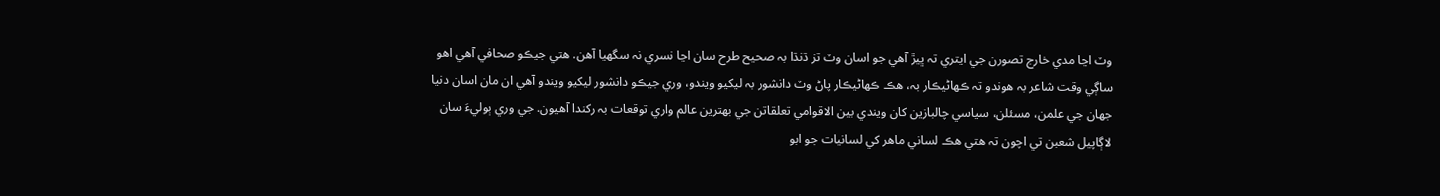وٽ اڃا مدي خارج تصورن جي ايتري تہ ڀيڙ آھي جو اسان وٽ تز ڌنڌا بہ صحيح طرح سان اڃا نسري نہ سگهيا آھن. ھتي جيڪو صحافي آھي اھو ساڳي وقت شاعر بہ ھوندو تہ ڪھاڻيڪار بہ، ھڪ ڪھاڻيڪار پاڻ وٽ دانشور بہ ليکيو ويندو، وري جيڪو دانشور ليکيو ويندو آھي ان مان اسان دنيا جھان جي علمن، مسئلن، سياسي چالبازين کان ويندي بين الاقوامي تعلقاتن جي بھترين عالم واري توقعات بہ رکندا آھيون. جي وري ٻوليءَ سان لاڳاپيل شعبن تي اچون تہ ھتي ھڪ لساني ماھر کي لسانيات جو ابو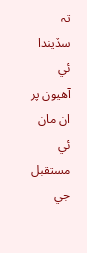تہ سڏيندا ئي آھيون پر ان مان ئي مستقبل جي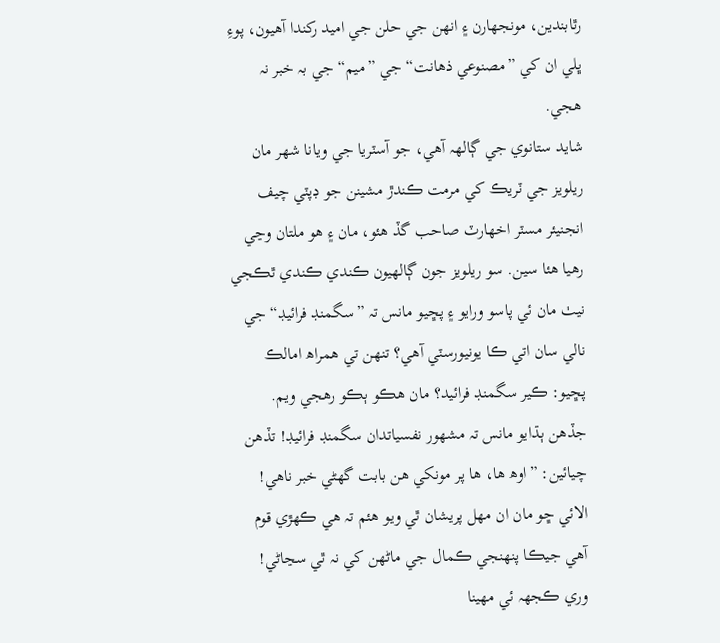رٿابندين، مونجهارن ۽ انهن جي حلن جي اميد رکندا آھيون، پوءِ ڀلي ان کي ”مصنوعي ذھانت“ جي ”ميم“ جي بہ خبر نہ ھجي.
شايد ستانوي جي ڳالهہ آھي، جو آسٽريا جي ويانا شھر مان ريلويز جي ٽريڪ کي مرمت ڪندڙ مشينن جو ڊپٽي چيف انجنيئر مسٽر اخھارٽ صاحب گڏ ھئو، مان ۽ ھو ملتان وڃي رهيا ھئا سين. سو ريلويز جون ڳالهيون ڪندي ڪندي ٿڪجي نيٺ مان ئي پاسو ورايو ۽ پڇيو مانس تہ ”سگمنڊ فرائيڊ“ جي نالي سان اتي ڪا يونيورسٽي آھي؟ تنھن تي ھمراھ امالڪ پڇيو: ڪير سگمنڊ فرائيد؟ مان ھڪو ٻڪو رهجي ويم. جڏهن ٻڌايو مانس تہ مشھور نفسياتدان سگمنڊ فرائيڊ! تڏهن چيائين: ”اوھ ھا، ھا پر مونکي ھن بابت گهڻي خبر ناھي!
الائي ڇو مان ان مھل پريشان ٿي ويو ھئم تہ ھي ڪھڙي قوم آھي جيڪا پنھنجي ڪمال جي ماڻهن کي نہ ٿي سڃاڻي! وري ڪجهہ ئي مھينا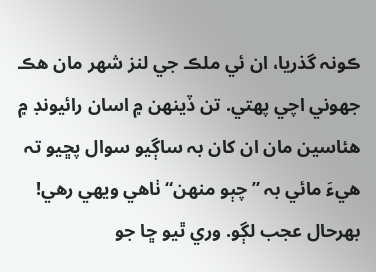ڪونہ گذريا، ان ئي ملڪ جي لنز شھر مان ھڪ جهوني اچي پھتي. تن ڏينھن ۾ اسان رائيونڊ ۾ ھئاسين مان ان کان بہ ساڳيو سوال پڇيو تہ ھيءَ مائي بہ ”چٻو منھن“ ٺاھي ويھي رهي!
بھرحال عجب لڳو. وري ٿيو ڇا جو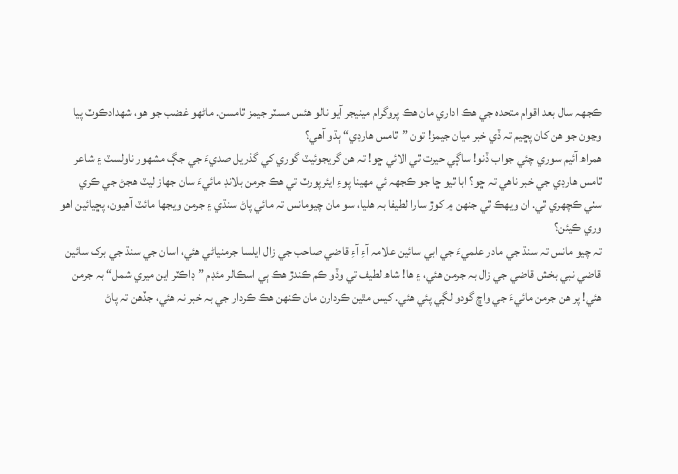ڪجهہ سال بعد اقوام متحدہ جي ھڪ اداري مان ھڪ پروگرام مينيجر آيو نالو ھئس مسٽر جيمز ٿامسن. ماڻهو غضب جو ھو، شھدادڪوٽ پيا وڃون جو ھن کان پڇيم تہ ڏي خبر ميان جيمز! تون ”ٿامس ھارڊي“ ٻڌو آھي؟
ھمراھ آئيم سوري چئي جواب ڏنو! ساڳي حيرت ٿي الائي ڇو! تہ ھن گريجوئيٽ گوري کي گذريل صديءَ جي جڳ مشھور ناولسٽ ۽ شاعر ٿامس ھارڊي جي خبر ناھي تہ ڇو؟ ابا ٿيو ڇا جو ڪجهہ ئي مھينا پوءِ ايئرپورٽ تي ھڪ جرمن بلانڊ مائيءَ سان جھاز ليٽ ھجڻ جي ڪري سٺي ڪچھري ٿي. ان ويھڪ ٿي جنھن ۾ کوڙ سارا لطيفا بہ ھليا، سو مان چيومانس تہ مائي پاڻ سنڌي ۽ جرمن ويجها مائٽ آھيون، پڇيائين اھو وري ڪيئن؟
تہ چيو مانس تہ سنڌ جي مادر علميءَ جي ابي سائين علامہ آءِ آءِ قاضي صاحب جي زال ايلسا جرمنياڻي ھئي، اسان جي سنڌ جي برک سائين قاضي نبي بخش قاضي جي زال بہ جرمن ھئي، ۽ ھا! شاھ لطيف تي وڏو ڪم ڪندڙ ھڪ ٻي اسڪالر مئڊم ”ڊاڪٽر اين ميري شمل“ بہ جرمن ھئي! پر ھن جرمن مائيءَ جي واڇ گودو لڳي پئي ھئي. کيس مٿين ڪردارن مان ڪنھن ھڪ ڪردار جي بہ خبر نہ ھئي، جڏهن تہ پاڻ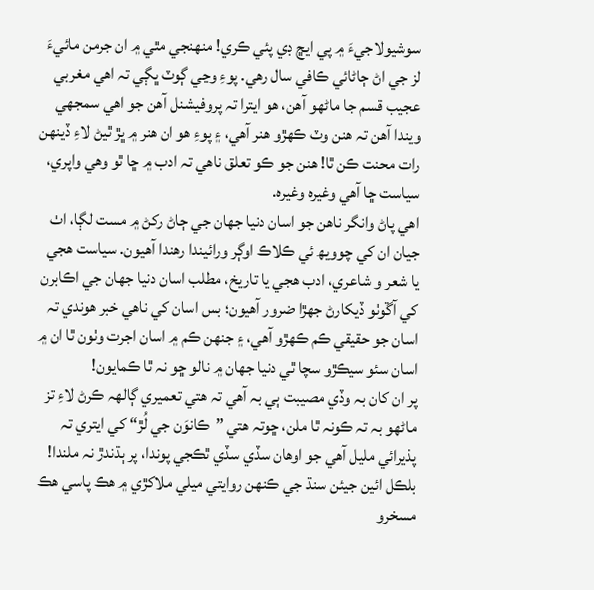سوشيولاجيءَ ۾ پي ايڇ ڊي پئي ڪري! منھنجي مٿي ۾ ان جرمن مائيءَ لز جي اڻ ڄاڻائي ڪافي سال رهي. پوءِ وڃي ڳوٽ ڀڳي تہ اھي مغربي عجيب قسم جا ماڻهو آھن، ھو ايترا تہ پروفيشنل آھن جو اھي سمجهي ويندا آھن تہ ھنن وٽ ڪھڙو ھنر آھي، ۽ پوءِ ھو ان ھنر ۾ ڀڙ ٿيڻ لاءِ ڏينھن رات محنت ڪن ٿا! ھنن جو ڪو تعلق ناھي تہ ادب ۾ ڇا ٿو وھي واپري، سياست ڇا آھي وغيرہ وغيرہ.
اھي پاڻ وانگر ناھن جو اسان دنيا جھان جي ڄاڻ رکڻ ۾ مست لڳا، اٺ جيان ان کي چوويھ ئي ڪلاڪ اوڳر ورائيندا رهندا آھيون. سياست ھجي يا شعر و شاعري، ادب ھجي يا تاريخ، مطلب اسان دنيا جھان جي اڪابرن کي آڱوٺو ڏيکارڻ جھڙا ضرور آھيون؛ بس اسان کي ناھي خبر ھوندي تہ اسان جو حقيقي ڪم ڪھڙو آھي، ۽ جنھن ڪم ۾ اسان اجرت وٺون ٿا ان ۾ اسان سئو سيڪڙو سچا ٿي دنيا جھان ۾ نالو ڇو نہ ٿا ڪمايون!
پر ان کان بہ وڏي مصيبت ٻي بہ آھي تہ ھتي تعميري ڳالهہ ڪرڻ لاءِ تز ماڻهو بہ تہ ڪونہ ٿا ملن، ڇوتہ ھتي ”ڪانوَن جي لُڙ“ کي ايتري تہ پذيرائي مليل آھي جو اوھان سڏي سڏي ٿڪجي پوندا، پر ٻڌندڙ نہ ملندا! بلڪل ائين جيئن سنڌ جي ڪنھن روايتي ميلي ملاکڙي ۾ ھڪ پاسي ھڪ مسخرو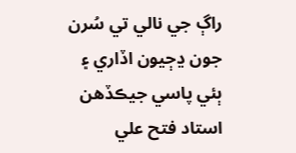راڳ جي نالي تي سُرن جون ڍڄيون اڏاري ۽ ٻئي پاسي جيڪڏھن استاد فتح علي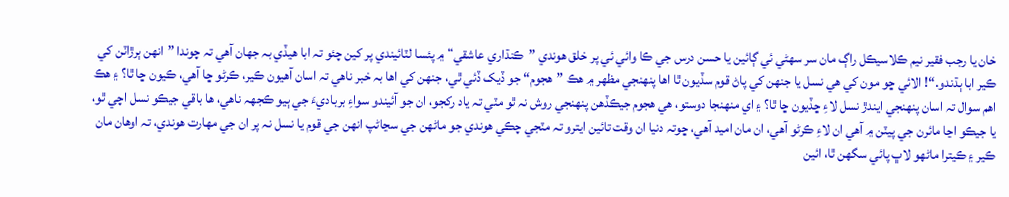خان يا رجب فقير نيم ڪلاسيڪل راڳ مان سر سھڻي ئي ڳائين يا حسن درس جي ڪا وائي ئي پر خلق ھوندي ”ڪنڌاري عاشقي“ ۾ پئسا لٽائيندي پر کين چئو تہ ابا ھيڏي بہ جھان آھي تہ چوندا ”انهن ٻرڙاٽن کي ڪير ابا ٻڌندو.“! الائي ڇو مون کي ھي نسل يا جنھن کي پاڻ قوم سڏيون ٿا اھا پنھنجي مظھر ۾ ھڪ ”ھجوم“ جو ڏيک ڏئي ٿي، جنھن کي اھا بہ خبر ناھي تہ اسان آھيون ڪير، ڪرڻو ڇا آھي، ڪيون ڇا ٿا؟ ۽ ھڪ اھم سوال تہ اسان پنھنجي ايندڙ نسل لاءِ ڇڏيون ڇا ٿا؟ ۽ اي منھنجا دوستو، ھي ھجوم جيڪڏھن پنھنجي روش نہ ٿو مٽي تہ ياد رکجو، ان جو آئيندو سواءِ برباديءَ جي ٻيو ڪجهہ ناھي، ھا باقي جيڪو نسل اچي ٿو، يا جيڪو اڃا مائرن جي پيٽن ۾ آھي ان لاءِ ڪرڻو آھي، ان مان اميد آھي، ڇوتہ دنيا ان وقت تائين ايترو تہ مٽجي چڪي ھوندي جو ماڻهن جي سڃاڻپ انهن جي قوم يا نسل نہ پر ان جي مھارت ھوندي، تہ اوھان مان ڪير ۽ ڪيترا ماڻهو لاڀ پائي سگهن ٿا، ائين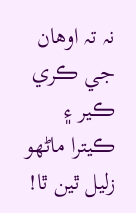نہ تہ اوھان جي ڪري ڪير ۽ ڪيترا ماڻهو زليل ٿين ٿا!